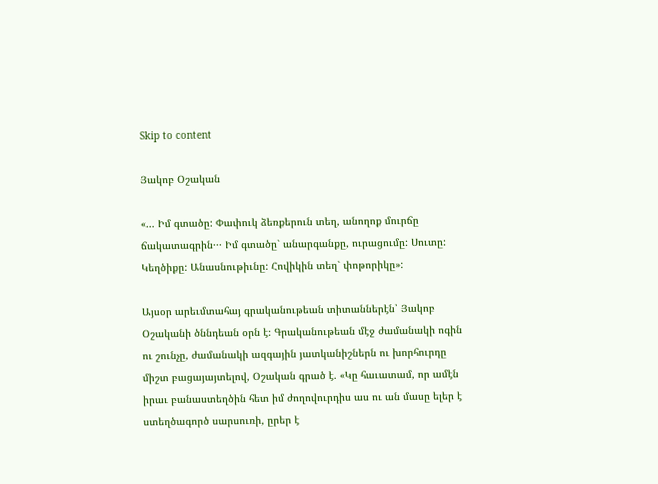Skip to content

Յակոբ Օշական

«… Իմ գտածը: Փափուկ ձեռքերուն տեղ, անողոք մուրճը ճակատագրին․․․ Իմ գտածը` անարգանքը, ուրացումը: Սուտը: Կեղծիքը: Անասնութիւնը: Հովիկին տեղ` փոթորիկը»:

Այսօր արեւմտահայ գրականութեան տիտաններէն՝ Յակոբ Օշականի ծննդեան օրն է։ Գրականութեան մէջ ժամանակի ոգին ու շունչը, ժամանակի ազգային յատկանիշներն ու խորհուրդը միշտ բացայայտելով, Օշական գրած է. «Կը հաւատամ, որ ամէն իրաւ բանաստեղծին հետ իմ ժողովուրդիս աս ու ան մասը ելեր է ստեղծագործ սարսուռի, ըրեր է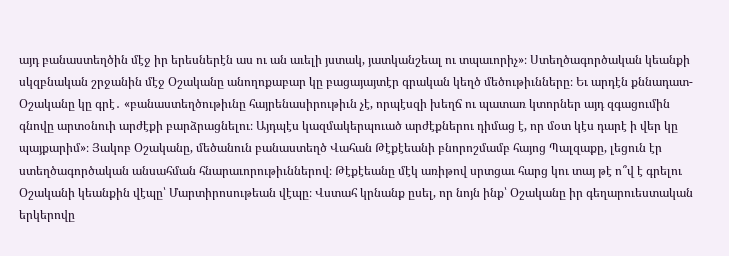այդ բանաստեղծին մէջ իր երեսներէն աս ու ան աւելի յստակ, յատկանշեալ ու տպաւորիչ»։ Ստեղծագործական կեանքի սկզբնական շրջանին մէջ Օշականը անողոքաբար կը բացայայտէր գրական կեղծ մեծութիւնները։ Եւ արդէն քննադատ-Օշականը կը գրէ․ «բանաստեղծութիւնը հայրենասիրութիւն չէ, որպէսզի խեղճ ու պատառ կտորներ այդ զգացումին գնովը արտօնուի արժէքի բարձրացնելու։ Այդպէս կազմակերպուած արժէքներու դիմաց է, որ մօտ կէս դարէ ի վեր կը պայքարիմ»։ Յակոբ Օշականը, մեծանուն բանաստեղծ Վահան Թէքէեանի բնորոշմամբ հայոց Պալզաքը, լեցուն էր ստեղծագործական անսահման հնարաւորութիւններով։ Թէքէեանը մէկ առիթով սրտցաւ հարց կու տայ թէ ո՞վ է գրելու Օշականի կեանքին վէպը՝ Մարտիրոսութեան վէպը։ Վստահ կրնանք ըսել, որ նոյն ինք՝ Օշականը իր գեղարուեստական երկերովը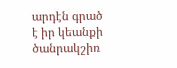արդէն գրած է իր կեանքի ծանրակշիռ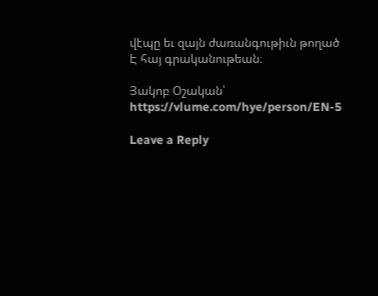վէպը եւ զայն ժառանգութիւն թողած Է հայ գրականութեան։

Յակոբ Օշական՝ https://vlume.com/hye/person/EN-5

Leave a Reply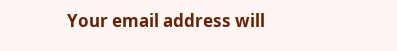Your email address will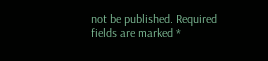not be published. Required fields are marked *